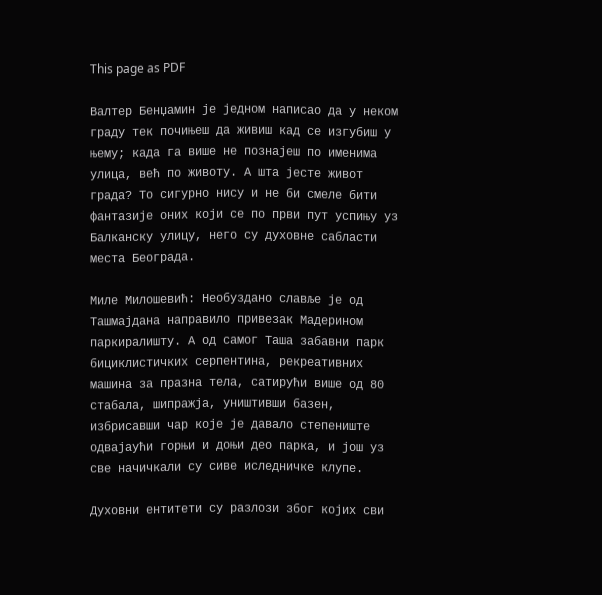This page as PDF

Валтер Бенџамин је једном написао да у неком граду тек почињеш да живиш кад се изгубиш у њему; када га више не познајеш по именима улица, већ по животу. А шта јесте живот града? То сигурно нису и не би смеле бити фантазије оних који се по први пут успињу уз Балканску улицу, него су духовне сабласти места Београда.

Миле Милошевић: Необуздано славље је од Ташмајдана направило привезак Мадерином паркиралишту. А од самог Таша забавни парк бициклистичких серпентина, рекреативних машина за празна тела, сатирући више од 80 стабала, шипражја, уништивши базен, избрисавши чар које је давало степениште одвајаући горњи и доњи део парка, и још уз све начичкали су сиве иследничке клупе.

Духовни ентитети су разлози због којих сви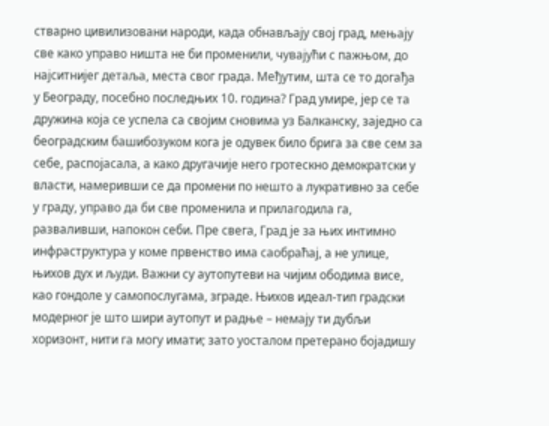стварно цивилизовани народи, када обнављају свој град, мењају све како управо ништа не би променили, чувајући с пажњом, до најситнијег детаља, места свог града. Међутим, шта се то догађа у Београду, посебно последњих 10. година? Град умире, јер се та дружина која се успела са својим сновима уз Балканску, заједно са београдским башибозуком кога је одувек било брига за све сем за себе, распојасала, а како другачије него гротескно демократски у власти, намеривши се да промени по нешто а лукративно за себе у граду, управо да би све променила и прилагодила га, разваливши, напокон себи. Пре свега, Град је за њих интимно инфраструктура у коме првенство има саобраћај, а не улице, њихов дух и људи. Важни су аутопутеви на чијим ободима висе, као гондоле у самопослугама, зграде. Њихов идеaл-тип градски модерног је што шири аутопут и радње – немају ти дубљи хоризонт, нити га могу имати; зато уосталом претерано бојадишу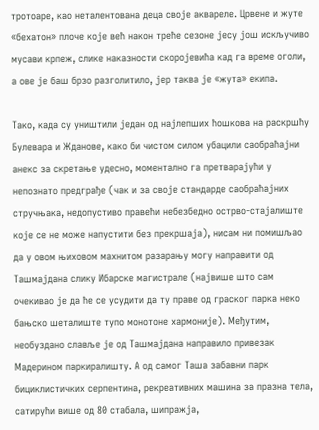тротоаре, као неталентована деца своје аквареле. Црвене и жуте «бехатон» плоче које већ након треће сезоне јесу још искључиво мусави крпеж, слике наказности скоројевића кад га време оголи, а ове је баш брзо разголитило, јер таква је «жута» екипа.

Тако, када су уништили један од најлепших ћошкова на раскршћу Булевара и Жданове, како би чистом силом убацили саобраћајни анекс за скретање удесно, моментално га претварајући у непознато предграђе (чак и за своје стандарде саобраћајних стручњака, недопустиво правећи небезбедно острво-стајалиште које се не може напустити без прекршаја), нисам ни помишљао да у овом њиховом махнитом разарању могу направити од Ташмајдана слику Ибарске магистрале (највише што сам очекивао је да ће се усудити да ту праве од граског парка неко бањско шеталиште тупо монотоне хармоније). Међутим, необуздано славље је од Ташмајдана направило привезак Мадерином паркиралишту. А од самог Таша забавни парк бициклистичких серпентина, рекреативних машина за празна тела, сатирући више од 80 стабала, шипражја,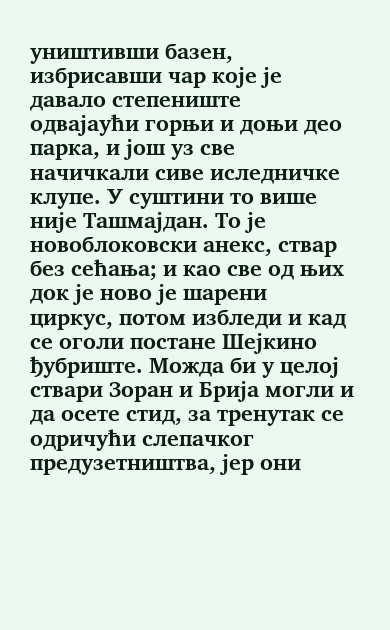уништивши базен, избрисавши чар које је давало степениште одвајаући горњи и доњи део парка, и још уз све начичкали сиве иследничке клупе. У суштини то више није Ташмајдан. То је новоблоковски анекс, ствар без сећања; и као све од њих док је ново је шарени циркус, потом избледи и кад се оголи постане Шејкино ђубриште. Можда би у целој ствари Зоран и Брија могли и да осете стид, за тренутак се одричући слепачког предузетништва, јер они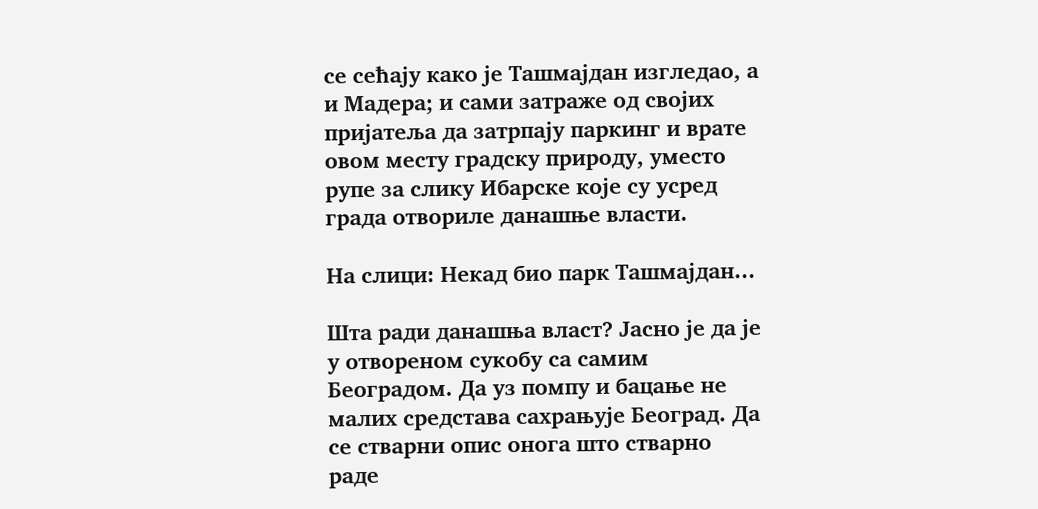се сећају како је Ташмајдан изгледао, а и Мадера; и сами затраже од својих пријатеља да затрпају паркинг и врате овом месту градску природу, уместо рупе за слику Ибарске које су усред града отвориле данашње власти.

На слици: Некад био парк Ташмајдан...

Шта ради данашња власт? Јасно је да је у отвореном сукобу са самим Београдом. Да уз помпу и бацање не малих средстава сахрањује Београд. Да се стварни опис онога што стварно раде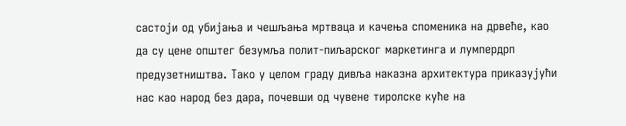састоји од убијања и чешљања мртваца и качења споменика на дрвеће, као да су цене општег безумља полит-пиљарског маркетинга и лумпердрп предузетништва. Тако у целом граду дивља наказна архитектура приказујући нас као народ без дара, почевши од чувене тиролске куће на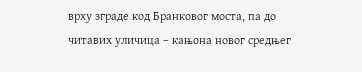врху зграде код Бранковог моста, па до читавих уличица – кањона новог средњег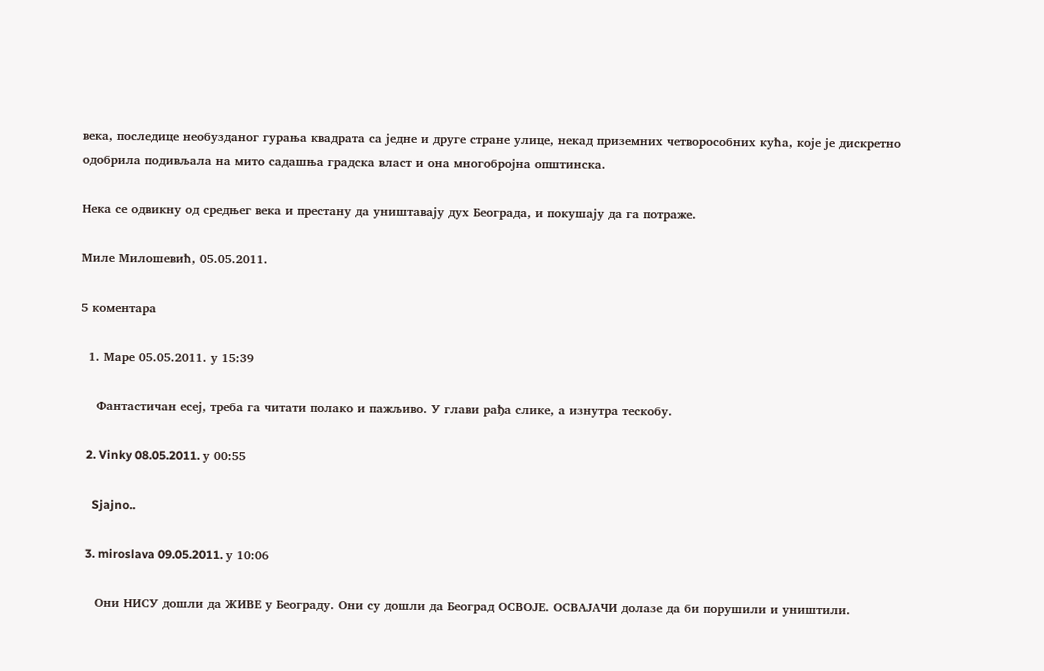века, последице необузданог гурања квадрата са једне и друге стране улице, некад приземних четворособних кућа, које је дискретно одобрила подивљала на мито садашња градска власт и она многобројна општинска.

Нека се одвикну од средњег века и престану да уништавају дух Београда, и покушају да га потраже.

Миле Милошевић, 05.05.2011.

5 коментара

  1. Маре 05.05.2011. у 15:39

    Фантастичан есеј, треба га читати полако и пажљиво. У глави рађа слике, а изнутра тескобу.

  2. Vinky 08.05.2011. у 00:55

    Sjajno..

  3. miroslava 09.05.2011. у 10:06

    Они НИСУ дошли да ЖИВЕ у Београду. Они су дошли да Београд ОСВОЈЕ. ОСВАЈАЧИ долазе да би порушили и уништили.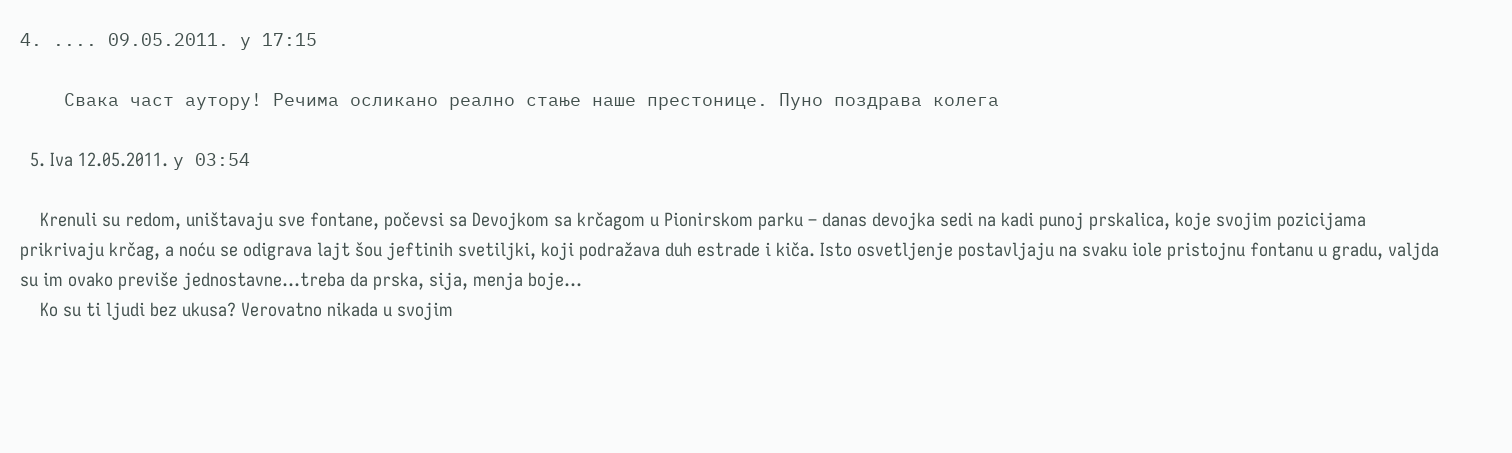4. .... 09.05.2011. у 17:15

    Свака част аутору! Речима осликано реално стање наше престонице. Пуно поздрава колега

  5. Iva 12.05.2011. у 03:54

    Krenuli su redom, uništavaju sve fontane, počevsi sa Devojkom sa krčagom u Pionirskom parku – danas devojka sedi na kadi punoj prskalica, koje svojim pozicijama prikrivaju krčag, a noću se odigrava lajt šou jeftinih svetiljki, koji podražava duh estrade i kiča. Isto osvetljenje postavljaju na svaku iole pristojnu fontanu u gradu, valjda su im ovako previše jednostavne…treba da prska, sija, menja boje…
    Ko su ti ljudi bez ukusa? Verovatno nikada u svojim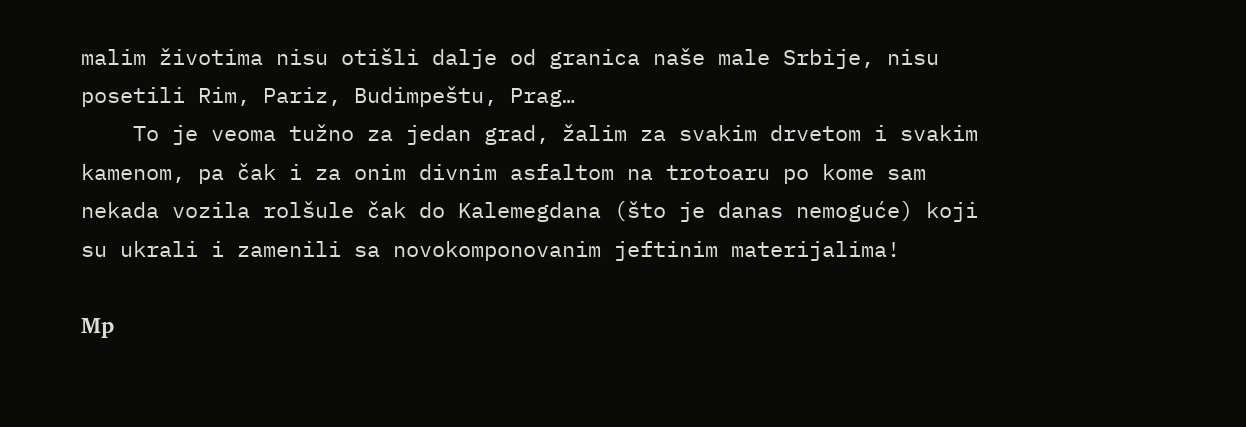malim životima nisu otišli dalje od granica naše male Srbije, nisu posetili Rim, Pariz, Budimpeštu, Prag…
    To je veoma tužno za jedan grad, žalim za svakim drvetom i svakim kamenom, pa čak i za onim divnim asfaltom na trotoaru po kome sam nekada vozila rolšule čak do Kalemegdana (što je danas nemoguće) koji su ukrali i zamenili sa novokomponovanim jeftinim materijalima!

Мр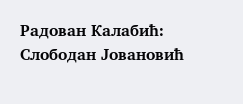Радован Калабић: Слободан Јовановић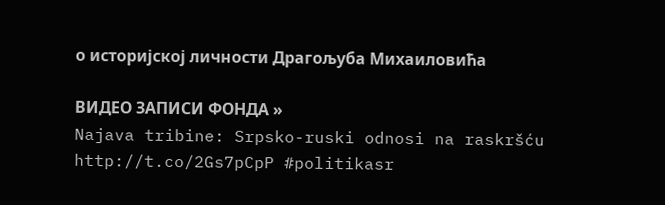о историјској личности Драгољуба Михаиловића

ВИДЕО ЗАПИСИ ФОНДА »
Najava tribine: Srpsko-ruski odnosi na raskršću http://t.co/2Gs7pCpP #politikasr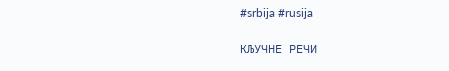#srbija #rusija

КЉУЧНЕ РЕЧИ